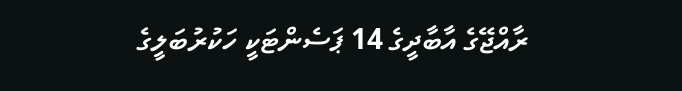ރާއްޖޭގެ އާބާދީގެ 14 ޕަސެންޓަކީ ހަކުރުބަލީގެ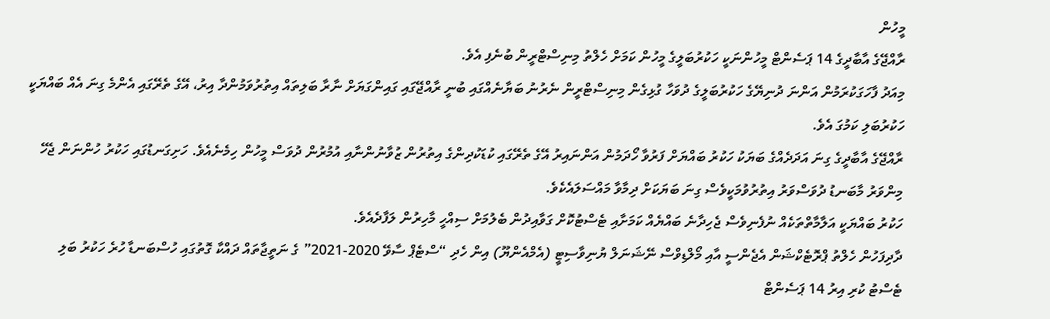މީހުން
ރާއްޖޭގެ އާބާދީގެ 14 ޕަސެންޓް މީހުންނަކީ ހަކުރުބަލީގެ މީހުން ކަމަށް ހެލްތު މިނިސްޓްރީން ބުނެފި އެވެ.
މިއަދު ފާހަގަކުރަމުން އަންނަ ދުނިޔޭގެ ހަކުރުބަލީގެ ދުވަހާ ގުޅިގެން މިނިސްޓްރީން ނެރުނު ބަޔާނެއްގައި ބުނީ ރާއްޖޭގައި ގައިންގަޔަށް ނާރާ ބަލިތައް އިތުރުވަމުންދާ އިރު، އޭގެ ތެރޭގައި އެންމެ ގިނަ އެއް ބައްޔަކީ ހަކުރުބަލި ކަމުގަ އެވެ.
ރާއްޖޭގެ އާބާދީގެ ގިނަ އަދަދެއްގެ ބަޔަކު ހަކުރު ބައްޔަށް ފަރުވާ ހޯދަމުން އަންނައިރު އޭގެ ތެރޭގައި ކުޑަކުދިންގެ އިތުރުން ޒުވާނުންނާއި އުމުރުން ދުވަސް މީހުން ހިމެނެއެވެ. ހަށިގަނޑުގައި ހަކުރު ހުންނަން ޖެހޭ މިންވަރު މާބަނޑު ދުވަސްވަރު އިތުރުވުމަކީވެސް ގިނަ ބަޔަކަށް ދިމާވާ މައްސަލައެކެވެ.
ހަކުރު ބައްޔަކީ އަލާމާތްތަކެއް ނުފެނިވެސް ޖެހިދާނެ ބައްޔެއް ކަމަށާއި ޓެސްޓުކޮށް ގަވާއިދުން ބެލުމަށް ސިއްހީ މާހިރުން ލަފާދެއެވެ.
ދާދިފަހުން ހެލްތު ޕްރޮޓެކްޝަން އެޖެންސީ އާއި މޯލްޑިވްސް ނޭޝަނަލް ޔުނިވާސިޓީ (އެމްއެންޔޫ) އިން ހެދި “ސްޓެޕް ސާވޭ 2020-2021” ގެ ނަތީޖާތައް ދައްކާ ގޮތުގައި ހުސްބަނޑާ ހުރެ ހަކުރު ބަލި ޓެސްޓު ކުރި އިރު 14 ޕަސެންޓް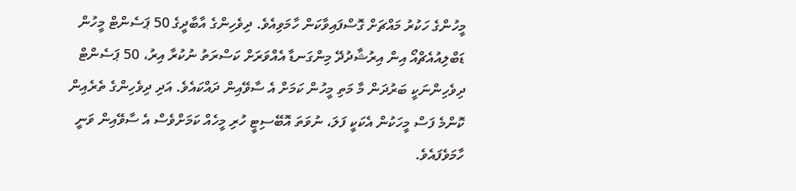މީހުންގެ ހަކުރު މައްޗަށް ގޮސްފައިވާކަން ހާމަވިއެވެ. ދިވެހިންގެ އާބާދީގެ 50 ޕަސެންޓް މީހުން ޑަބްލިއުއެޗްއޯ އިން އިރުޝާދުދޭ މިންގަނޑާ އެއްވަރަށް ކަސްރަތު ނުކުރާ އިރު، 50 ޕަސެންޓް ދިވެހިންނަކީ ބަރުދަން މާ މަތި މީހުން ކަމަށް އެ ސާވޭއިން ދައްކައެވެ. އަދި ދިވެހިންގެ ތެރެއިން ކޮންމެ ފަސް މީހަކުން އެކަކީ ފަލަ، ނުވަތަ އޮބޭސިޓީ ހުރި މީހެއް ކަމަށްވެސް އެ ސާވޭއިން ވަނީ ހާމަވެފައެވެ.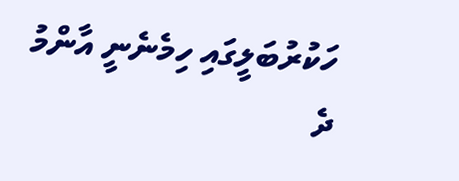ހަކުރުބަލީގައި ހިމެނެނީ އާންމު ދެ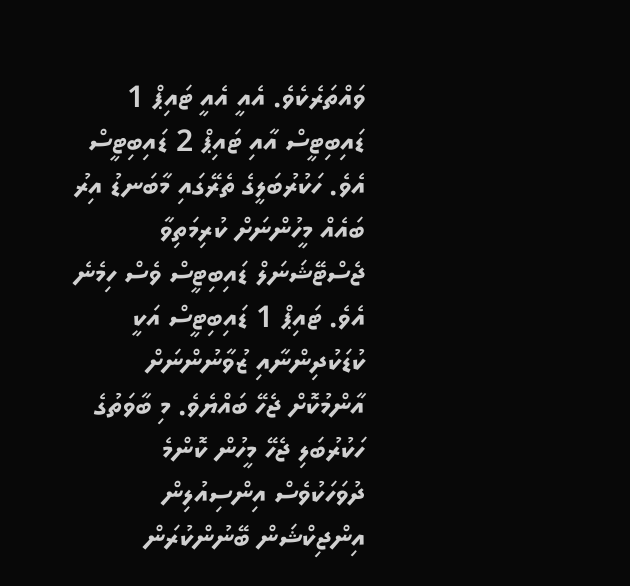ވައްތަރެކެވެ. އެއީ އެއީ ޓައިޕް 1 ޑައިބިޓީސް އާއި ޓައިޕް 2 ޑައިބިޓީސް އެވެ. ހަކުރުބަލީގެ ތެރޭގައި މާބަނޑު އިރު ބައެއް މީހުންނަށް ކުރިމަތިވާ ޖެސްޓޭޝަނަލް ޑައިބިޓީސް ވެސް ހިމެނެ އެވެ. ޓައިޕް 1 ޑައިބިޓީސް އަކީ ކުޑަކުދިންނާއި ޒުވާނުންނަށް އާންމުކޮށް ޖެހޭ ބައްޔެވެ. މި ބާވަތުގެ ހަކުރުބަލި ޖެހޭ މީހުން ކޮންމެ ދުވަހަކުވެސް އިންސިއުލިން އިންޖިކްޝަން ބޭނުންކުރަން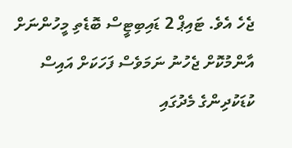ޖެހެ އެވެ. ޓައިޕް 2 ޑައިބިޓީސް ބޮޑެތި މީހުންނަށް އާންމުކޮށް ޖެހުނު ނަމަވެސް ފަހަކަށް އައިސް ކުޑަކުދިންގެ މެދުގައި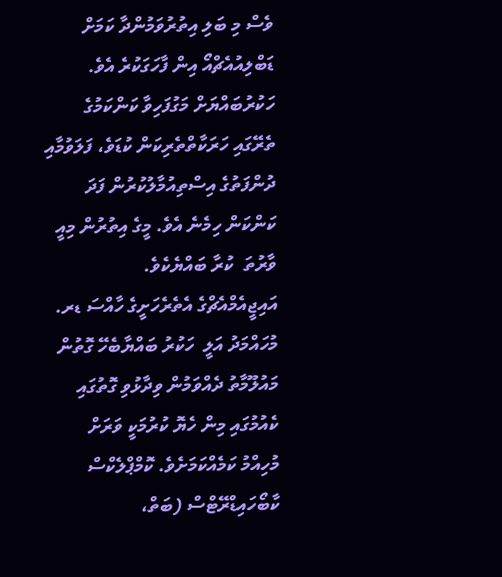ވެސް މި ބަލި އިތުރުވަމުންދާ ކަމަށް ޑަބްލިއުއެޗްއޯ އިން ފާހަގަކުރެ އެވެ.
ހަކުރުބައްޔަށް މަގުފަހިވާ ކަންކަމުގެ ތެރޭގައި ހަރަކާތްތެރިކަން ކުޑަވެ، ފަލަވުމާއި ދުންފަތުގެ އިސްތިއުމާލުކުރުން ފަދަ ކަންކަން ހިމެނެ އެވެ. މީގެ އިތުރުން މިއީ ވާރުތަ  ކުރާ ބައްޔެކެވެ.
އައިޖީއެމްއެޗްގެ އެތެރެހަށީގެ ހާއްސަ ޑރ. މުހައްމަދު އަލީ  ހަކުރު ބައްޔާބެހޭ ގޮތުން މައުލޫމާތު ދެއްވަމުން ވިދާޅުވި ގޮތުގައި ކެއުމުގައި މިން ހެޔޮ ކުރުމަކީ ވަރަށް މުހިއްމު ކަމެއްކަމަށެވެ. ކޮމްޕްލެކްސް ކާބޯހައިޑްރޭޓްސް (ބަތް،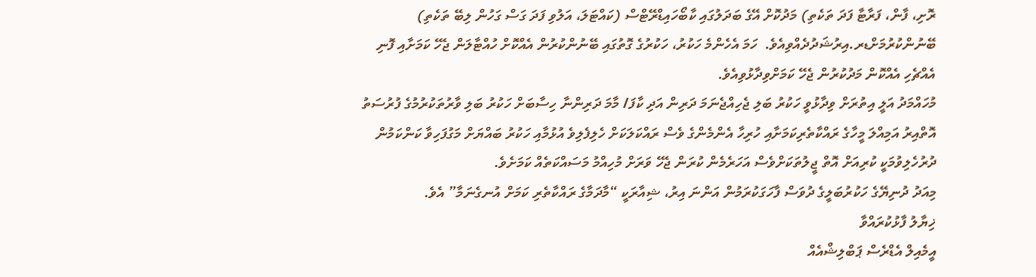ރޮށި، ފާން، ފަރާޓާ ފަދަ ތަކެތި) މަދުކޮށް އޭގެ ބަދަލުގައި ކާބޯހައިޑްރޭޓްސް (ކައްޓަލަ، އަލުވި ފަދަ ގަސް ގަހުން ލިބޭ ތަކެތި) ބޭނުންކުރުމަށްޑރ.އިރުޝަދުދެއްވިއެވެ.  ހަމަ އެހެންމެ ހަކުރު، ހަކުރުގެ ގޮތުގައި ބޭނުންކުރުން އެއްކޮށް ހުއްޓާލަން ޖެހޭ ކަމަށާއި ފޮނި އެއްޗެހި އެއްކޮން މަދުކުރުން ޖެހޭ ކަމަށްވިދާޅުވިއެވެ.
މުހައްމަދު އަލީ އިތުރަށް ވިދާޅުވީ ހަކުރު ބަލި ޖެހިއްޖެނަމަ ދަރިން އަދި ކާފަ/ މާމަ ދަރިންނާ ހިސާބަށް ހަކުރު ބަލި ވާރުތަކުރުމުގެ ފުރުސަތު އޮތްއިރު އަމިއްލަ މީހާގެ ރައްކާތެރިކަމަށާއި ހުރިހާ އެންމެންގެ ވެސް ރައްކަލަކަށް ހެލިފެލިވެ އުޅުމާއި ހަކުރު ބައްޔަށް މަގުފަހިވާ ކަންކަމުން ދުރުހެލިވުމަކީ ކުރިއަށް އޮތް ޖީލުތަކަށްވެސް އަހަރެމެން ކުރަން ޖެހޭ ވަރަށް މުހިއްމު މަސައްކަތެއް ކަމަށެވެ.
މިއަދު ދުނިޔޭގެ ހަކުރުބަލީގެ ދުވަސް ފާހަގަކުރަމުން އަންނަ އިރު، ޝިއާރަކީ “މާދަމާގެ ރައްކާތެރި ކަމަށް އުނގެނަމާ” އެވެ.
ޚިޔާލު ފާޅުކުރައްވާ
އީމެއިލް އެޑްރެސް ޕަބްލިޝްއެއް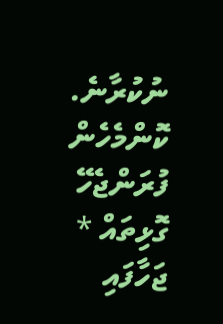ނުކުރާނެ. ކޮންމެހެން ފުރަންޖެހޭ ގޮޅިތައް * ޖަހާފައި